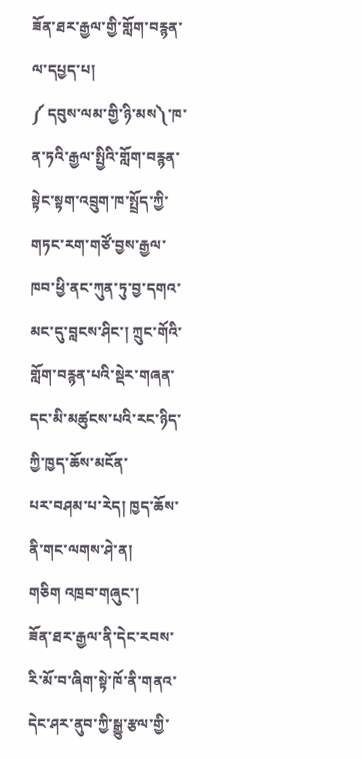ཟོན་ཐར་རྒྱལ་གྱི་གློག་བརྙན་ལ་དཔྱད་པ།
༼ དབུས་ལམ་གྱི་ཉི་མས༽་ཁ་ན་ཏའི་རྒྱལ་སྤྱིའི་གློག་བརྙན་སྟེང་སྟག་འབྲུག་ཁ་སྤྲོད་ཀྱི་གཏང་རག་གཙོ་བྱས་རྒྱལ་ཁབ་ཕྱི་ནང་ཀུན་ཏུ་བྱ་དགའ་མང་དུ་བླངས་ཤིང་། ཀྲུང་གོའི་གློག་བརྙན་པའི་སྡེར་གཞན་དང་མི་མཚུངས་པའི་རང་ཉིད་ཀྱི་ཁྱད་ཆོས་མངོན་
པར་བཤམ་པ་རེད། ཁྱད་ཆོས་ནི་གང་ལགས་ཤེ་ན།
གཅིག འཁྲབ་གཞུང་།
ཟོན་ཐར་རྒྱལ་ནི་དེང་རབས་རི་མོ་བ་ཞིག་སྟེ་ཁོ་ནི་གནའ་དེང་ཤར་ནུབ་ཀྱི་སྒྱུ་རྩལ་གྱི་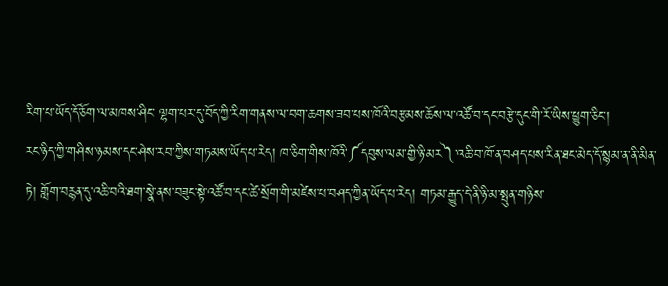རིག་པ་ཡོད་དོ་ཅོག་ལ་མཁས་ཤིང་ ལྷག་པར་དུ་བོད་ཀྱི་རིག་གནས་ལ་བག་ཆགས་ཟབ་པས་ཁོའི་བརྩམས་ཆོས་ལ་འཚོ་བ་དང་བརྩེ་དུང་གི་རོ་ཡིས་ཕྱུག་ཅིང་།
རང་ཉིད་ཀྱི་གཤིས་ཉམས་དང་ཤེས་རབ་ཀྱིས་གཏམས་ཡོད་པ་རེད། ཁ་ཅིག་གིས་ཁོའི་༼དབུས་ལམ་གྱི་ཉི་མར༽་འཆི་བ་ཁོ་ན་བཤད་པས་རིན་ཐང་མེད་དོ་སྙམ་ན་ནི་མིན་ཏེ། གློག་བརྙན་དུ་འཆི་བའི་ཐག་སྣེ་ནས་བཟུང་སྟེ་འཚོ་བ་དང་ཚེ་སྲོག་གི་མཛེས་པ་བཤད་ཀྱིན་ཡོད་པ་རེད། གཏམ་རྒྱུད་དེ་ནི་ཉི་མ་སྤུན་གཉིས་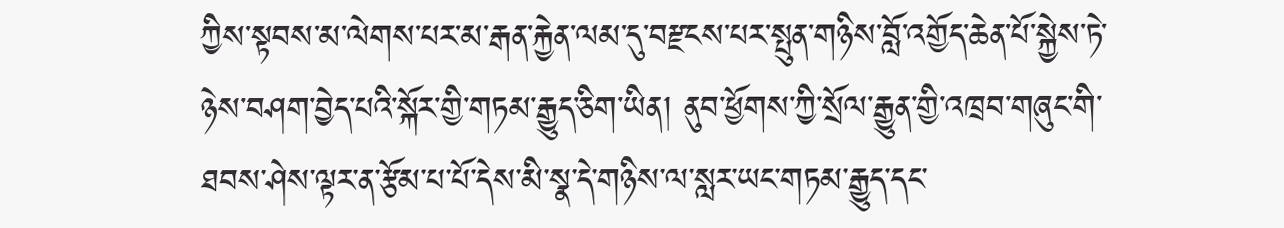ཀྱིས་སྟབས་མ་ལེགས་པར་མ་རྒན་རྐྱེན་ལམ་དུ་བརྫངས་པར་སྤུན་གཉིས་བློ་འགྱོད་ཆེན་པོ་སྐྱེས་ཏེ་ཉེས་བཤག་བྱེད་པའི་སྐོར་གྱི་གཏམ་རྒྱུད་ཅིག་ཡིན། ནུབ་ཕྱོགས་ཀྱི་སྲོལ་རྒྱུན་གྱི་འཁྲབ་གཞུང་གི་ཐབས་ཤེས་ལྟར་ན་རྩོམ་པ་པོ་དེས་མི་སྣ་དེ་གཉིས་ལ་སླར་ཡང་གཏམ་རྒྱུད་དང་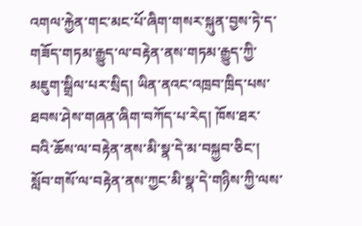འགལ་རྐྱེན་གང་མང་པོ་ཞིག་གསར་སྐུན་བྱས་ཏེ་ད་གཟོད་གཏམ་རྒྱུད་ལ་བརྟེན་ནས་གཏམ་རྒྱུད་ཀྱི་མཇུག་སྒྲིལ་པར་སྲིད། ཡིན་ནའང་འཁྲབ་ཁྲིད་པས་ཐབས་ཤེས་གཞན་ཞིག་བཀོད་པ་རེད། ཁོས་ཐར་བའི་ཆོས་ལ་བརྟེན་ནས་མི་སྣ་དེ་མ་བསྐྱབ་ཅིང་། སློབ་གསོ་ལ་བརྟེན་ནས་ཀྱང་མི་སྣ་དེ་གཉིས་ཀྱི་ལས་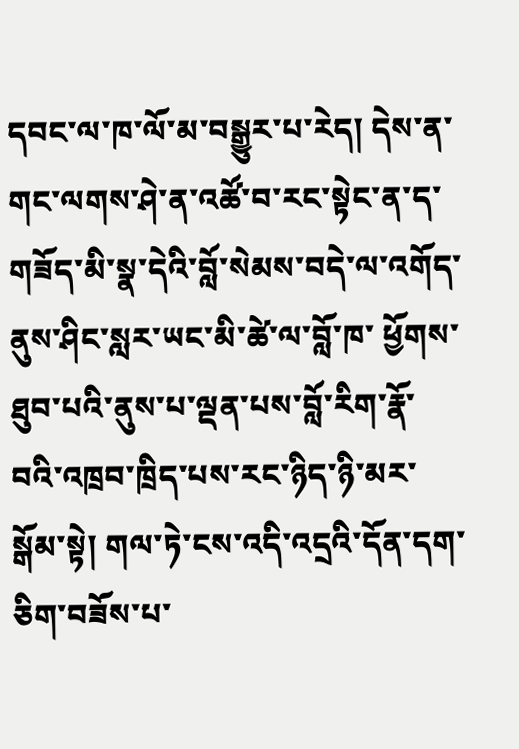དབང་ལ་ཁ་ལོ་མ་བསྒྱུར་པ་རེད། དེས་ན་གང་ལགས་ཤེ་ན་འཚོ་བ་རང་སྟེང་ན་ད་གཟོད་མི་སྣ་དེའི་བློ་སེམས་བདེ་ལ་འགོད་ནུས་ཤིང་སླར་ཡང་མི་ཚེ་ལ་བློ་ཁ་ ཕྱོགས་ཐུབ་པའི་ནུས་པ་ལྡན་པས་བློ་རིག་རྣོ་བའི་འཁྲབ་ཁྲིད་པས་རང་ཉིད་ཉི་མར་སྒོམ་སྟེ། གལ་ཏེ་ངས་འདི་འདྲའི་དོན་དག་ཅིག་བཟོས་པ་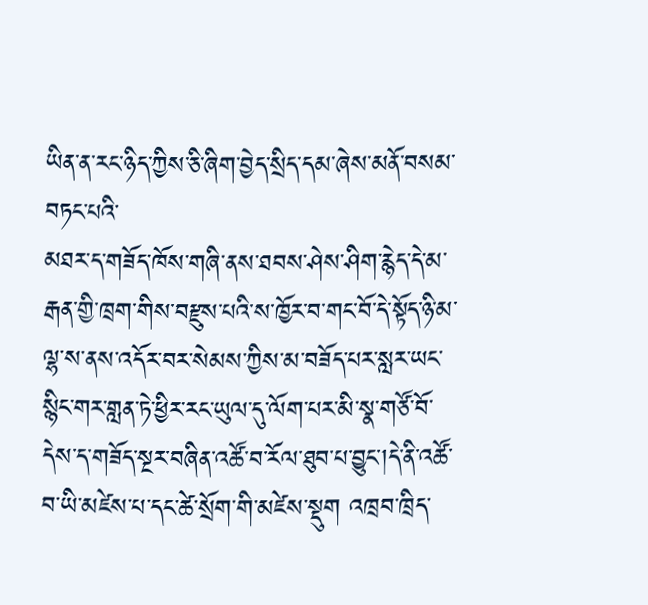ཡིན་ན་རང་ཉིད་ཀྱིས་ཅི་ཞིག་བྱེད་སྲིད་དམ་ཞེས་མནོ་བསམ་བཏང་པའི་
མཐར་ད་གཟོད་ཁོས་གཞི་ནས་ཐབས་ཤེས་ཤིག་རྙེད་དེ་མ་རྒན་གྱི་ཁྲག་གིས་བརྫུས་པའི་ས་ཁྱོར་བ་གང་བོ་དེ་སྟོད་ཉི་མ་ལྷ་ས་ནས་འདོར་བར་སེམས་ཀྱིས་མ་བཟོད་པར་སླར་ཡང་སྙིང་གར་གླན་ཏེ་ཕྱིར་རང་ཡུལ་དུ་ལོག་པར་མི་སྣ་གཙོ་བོ་དེས་ད་གཟོད་སྔར་བཞིན་འཚོ་བ་རོལ་ཐུབ་པ་བྱུང་།དེ་ནི་འཚོ་བ་ཡི་མཛེས་པ་དང་ཚེ་སྲོག་གི་མཛེས་སྡུག འཁྲབ་ཁྲིད་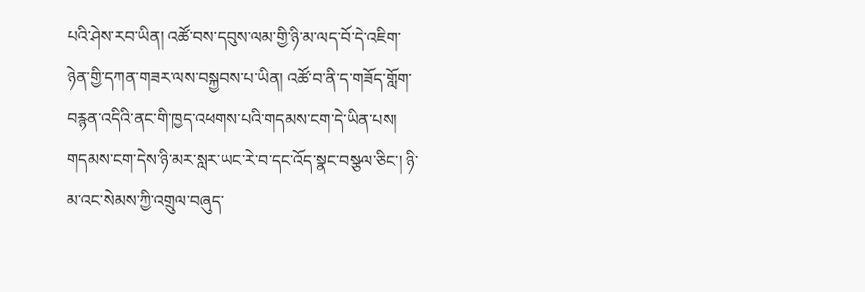པའི་ཤེས་རབ་ཡིན། འཚོ་བས་དབུས་ལམ་གྱི་ཉི་མ་ལད་བོ་དེ་འཇིག་ཉེན་གྱི་དཀན་གཟར་ལས་བསྐྱབས་པ་ཡིན། འཚོ་བ་ནི་ད་གཟོད་གློག་བརྙན་འདིའི་ནང་གི་ཁྱད་འཕགས་པའི་གདམས་ངག་དེ་ཡིན་པས། གདམས་ངག་དེས་ཉི་མར་སླར་ཡང་རེ་བ་དང་འོད་སྣང་བསྩལ་ཅིང་། ཉི་མ་འང་སེམས་ཀྱི་འགྲུལ་བཞུད་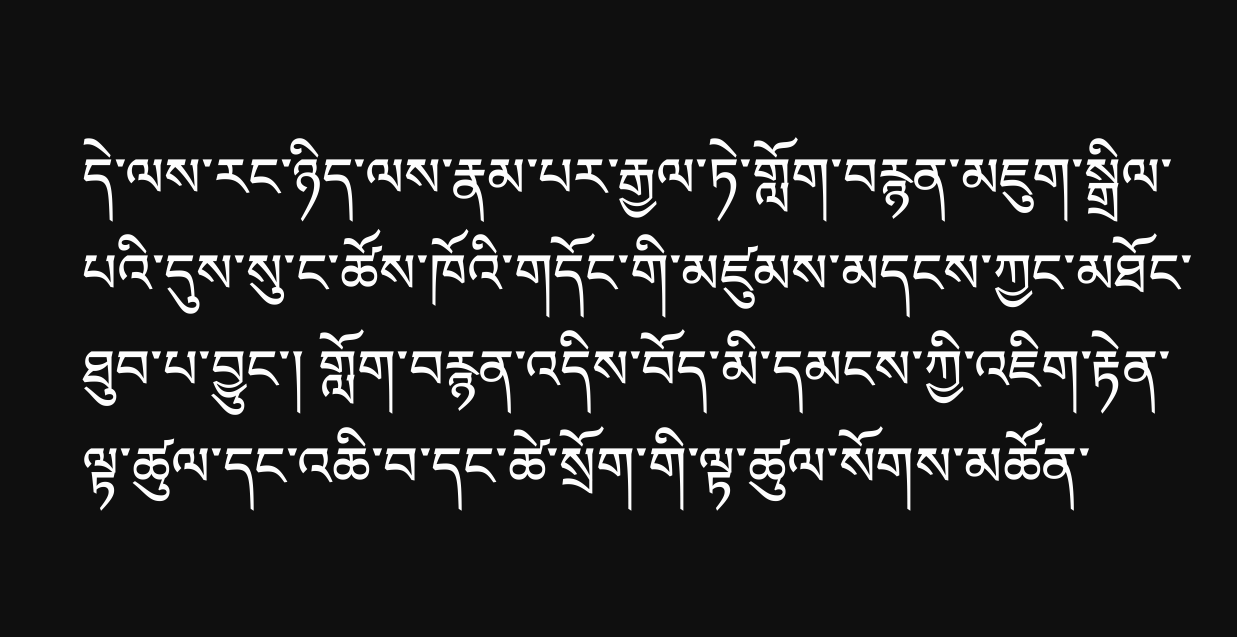དེ་ལས་རང་ཉིད་ལས་རྣམ་པར་རྒྱལ་ཏེ་གློག་བརྙན་མཇུག་སྒྲིལ་པའི་དུས་སུ་ང་ཚོས་ཁོའི་གདོང་གི་མཛུམས་མདངས་ཀྱང་མཐོང་ཐུབ་པ་བྱུང་། གློག་བརྙན་འདིས་བོད་མི་དམངས་ཀྱི་འཇིག་རྟེན་ལྟ་ཚུལ་དང་འཆི་བ་དང་ཚེ་སྲོག་གི་ལྟ་ཚུལ་སོགས་མཚོན་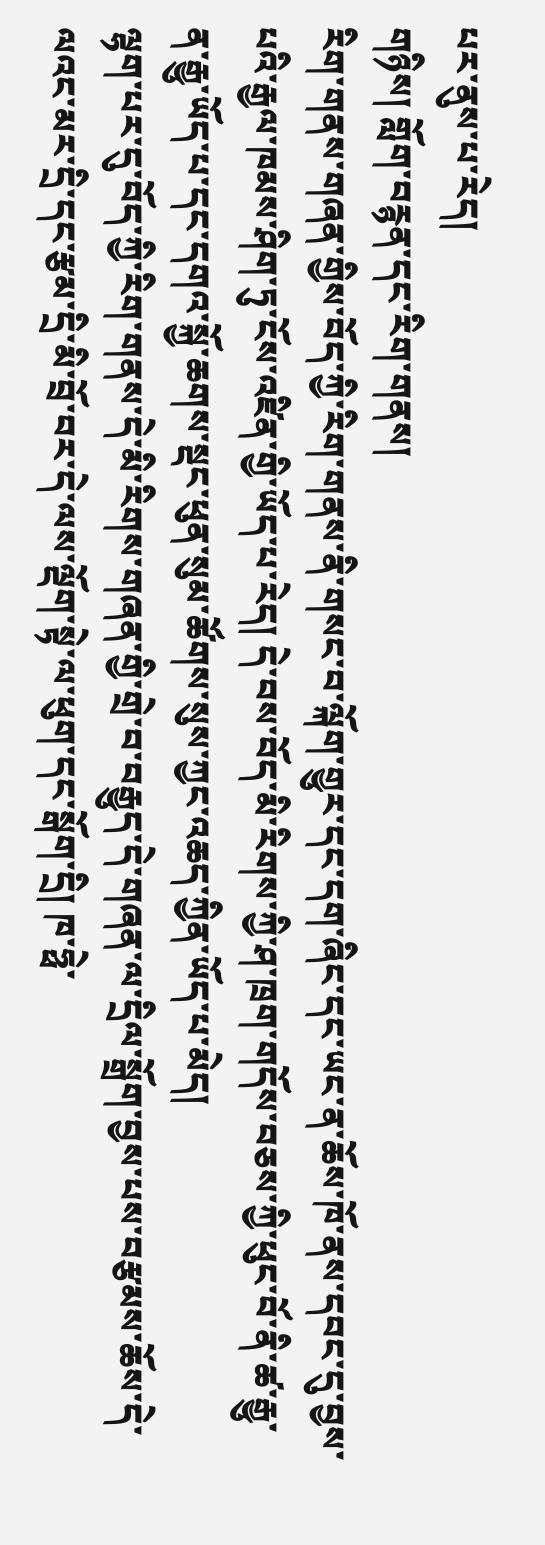པར་ནུས་པ་རེད།
གཉིས། གློག་བརྙན་དང་རིག་གནས།
རིག་གནས་གཞན་གྱིས་བོད་ཀྱི་རིག་གནས་ནི་གསང་བ་ལྐོག་གྱུར་དང་དག་ཞིང་དང་ཡང་ན་ཆོས་ཁོ་ནས་དབང་དུ་བྱས་པའི་རྒྱལ་ཁམས་ཤིག་ཏུ་ངོས་འཛིན་གྱི་ཡོད་པ་རེད། དེ་བས་བོད་མི་རིགས་ཀྱི་ཤ་ཁྲག་གདོས་བཅས་ཀྱི་ཕུང་བོ་ནི་ཚ་རྒྱུ་ན་རྒྱུ་ཡོད་པ་དང་དགའ་སྐྱོ་ཆགས་སྡང་ཕུན་སུམ་ཚོགས་སུས་ཀྱང་འཆད་ཀྱིན་ཡོད་པ་མེད།
ལྷག་པར་དུ་བོད་ཀྱི་རིག་གནས་དེ་མི་རིགས་གཞན་གྱི་གྲེ་བ་བརྒྱུད་དེ་གཞན་ལ་དྲིལ་སྒྲོག་བྱས་པས་བརྩམས་ཆོས་དེ་ལའང་མར་དྲི་དང་རྩམ་དྲི་མི་བྲོ་བར་དེ་ལས་ལྡོག་སྟེ་ལ་ཕུག་དང་སྒོག་དྲི། ཁ་ཧྥེ་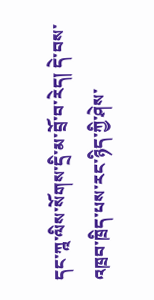དང་ཀྰ་ལིས་སོགས་དྲི་མ་བྲོ་བ་རེད། དེ་བས་འཁྲབ་ཁྲིད་པས་རང་ཉིད་ཀྱི་ཤེས་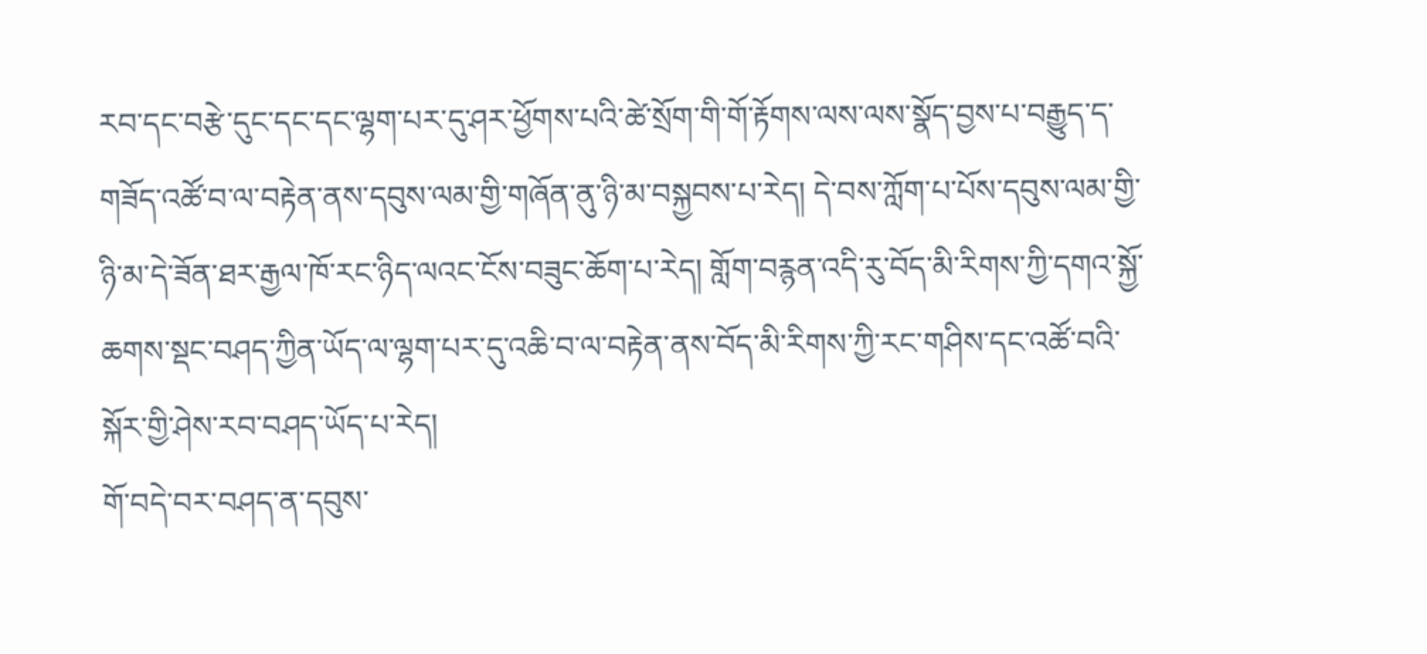རབ་དང་བརྩེ་དུང་དང་དང་ལྷག་པར་དུ་ཤར་ཕྱོགས་པའི་ཚེ་སྲོག་གི་གོ་རྟོགས་ལས་ལས་སྣོད་བྱས་པ་བརྒྱུད་ད་གཟོད་འཚོ་བ་ལ་བརྟེན་ནས་དབུས་ལམ་གྱི་གཞོན་ནུ་ཉི་མ་བསྐྱབས་པ་རེད། དེ་བས་ཀློག་པ་པོས་དབུས་ལམ་གྱི་ཉི་མ་དེ་ཟོན་ཐར་རྒྱལ་ཁོ་རང་ཉིད་ལའང་ངོས་བཟུང་ཆོག་པ་རེད། གློག་བརྙན་འདི་རུ་བོད་མི་རིགས་ཀྱི་དགའ་སྐྱོ་ཆགས་སྡང་བཤད་ཀྱིན་ཡོད་ལ་ལྷག་པར་དུ་འཆི་བ་ལ་བརྟེན་ནས་བོད་མི་རིགས་ཀྱི་རང་གཤིས་དང་འཚོ་བའི་སྐོར་གྱི་ཤེས་རབ་བཤད་ཡོད་པ་རེད།
གོ་བདེ་བར་བཤད་ན་དབུས་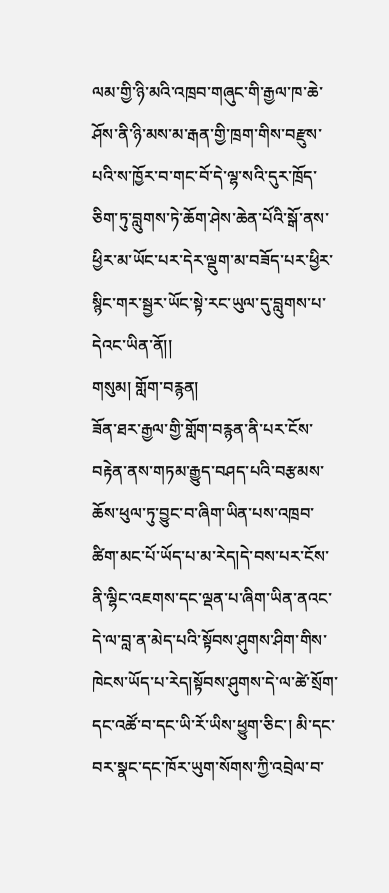ལམ་གྱི་ཉི་མའི་འཁྲབ་གཞུང་གི་རྒྱལ་ཁ་ཆེ་ཤོས་ནི་ཉི་མས་མ་རྒན་གྱི་ཁྲག་གིས་བརྫུས་པའི་ས་ཁྱོར་བ་གང་བོ་དེ་ལྷ་སའི་དུར་ཁྲོད་ཅིག་ཏུ་བླུགས་ཏེ་ཆོག་ཤེས་ཆེན་པོའི་སྒོ་ནས་ཕྱིར་མ་ཡོང་པར་དེར་ལྡུག་མ་བཟོད་པར་ཕྱིར་སྙིང་གར་སྦྱར་ཡོང་སྟེ་རང་ཡུལ་དུ་བླུགས་པ་དེའང་ཡིན་ནོ།།
གསུམ། གློག་བརྙན།
ཟོན་ཐར་རྒྱལ་གྱི་གློག་བརྙན་ནི་པར་ངོས་བརྟེན་ནས་གཏམ་རྒྱུད་བཤད་པའི་བརྩམས་ཆོས་ཕུལ་ཏུ་བྱུང་བ་ཞིག་ཡིན་པས་འཁྲབ་ཚིག་མང་པོ་ཡོད་པ་མ་རེད།དེ་བས་པར་ངོས་ནི་ལྷིང་འཇགས་དང་ལྡན་པ་ཞིག་ཡིན་ནའང་དེ་ལ་བླ་ན་མེད་པའི་སྟོབས་ཤུགས་ཤིག་གིས་ཁེངས་ཡོད་པ་རེད།སྟོབས་ཤུགས་དེ་ལ་ཚེ་སྲོག་དང་འཚོ་བ་དང་ཡི་རོ་ཡིས་ཕྱུག་ཅིང་། མི་དང་བར་སྣང་དང་ཁོར་ཡུག་སོགས་ཀྱི་འབྲེལ་བ་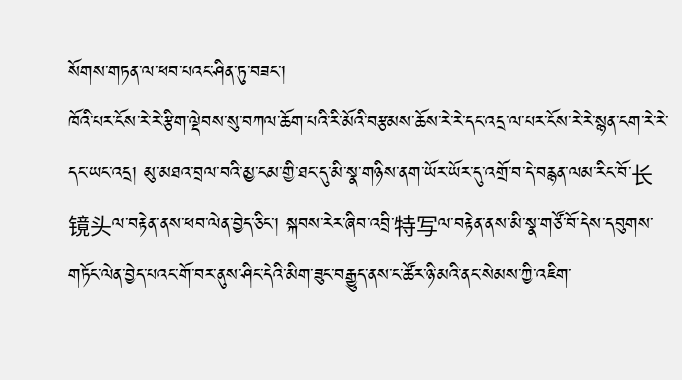སོགས་གཏན་ལ་ཕབ་པའང་ཤིན་ཏུ་བཟང་།
ཁོའི་པར་ངོས་རེ་རེ་རྩིག་ལྡེབས་སུ་བཀལ་ཆོག་པའི་རི་མོའི་བརྩམས་ཆོས་རེ་རེ་དང་འདྲ་ལ་པར་ངོས་རེ་རེ་སྙན་ངག་རེ་རེ་དང་ཡང་འདྲ། མུ་མཐའ་བྲལ་བའི་མྱ་ངམ་གྱི་ཐང་དུ་མི་སྣ་གཉིས་ནག་ཡོར་ཡོར་དུ་འགྲོ་བ་དེ་བརྙན་ལམ་རིང་བོ་长镜头ལ་བརྟེན་ནས་ཕབ་ལེན་བྱེད་ཅིང་། སྐབས་རེར་ཞིབ་འབྲི་特写ལ་བརྟེན་ནས་མི་སྣ་གཙོ་བོ་དེས་དབུགས་གཏོང་ལེན་བྱེད་པའང་གོ་བར་ནུས་ཤིང་དེའི་མིག་ཟུང་བརྒྱུད་ནས་ང་ཚོར་ཉི་མའི་ནང་སེམས་ཀྱི་འཇིག་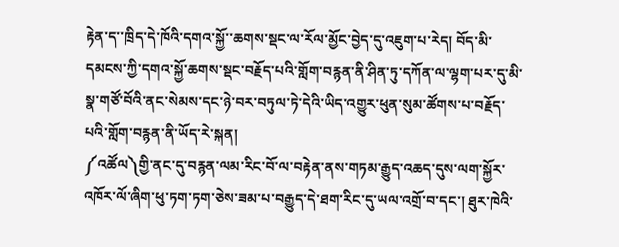རྟེན་ད་་ཁྲིད་དེ་ཁོའི་དགའ་སྐྱོ་་ཆགས་སྡང་ལ་རོལ་མྱོང་བྱེད་དུ་འཇུག་པ་རེད། བོད་མི་དམངས་ཀྱི་དགའ་སྐྱོ་ཆགས་སྡང་བརྗོད་པའི་གློག་བརྙན་ནི་ཤིན་ཏུ་དཀོན་ལ་ལྷག་པར་དུ་མི་སྣ་གཙོ་བོའི་ནང་སེམས་དང་ཉེ་བར་བཏུལ་ཏེ་དེའི་ཡིད་འགྱུར་ཕུན་སུམ་ཚོགས་པ་བརྗོད་པའི་གློག་བརྙན་ནི་ཡོད་རེ་སྐན།
༼འཚོལ༽གྱི་ནང་དུ་བརྙན་ལམ་རིང་བོ་ལ་བརྟེན་ནས་གཏམ་རྒྱུད་འཆད་དུས་ལག་སྐྱོར་འཁོར་ལོ་ཞིག་ཕུ་ཏག་ཏག་ཅེས་ཟམ་པ་བརྒྱུད་དེ་ཐག་རིང་དུ་ཡལ་འགྲོ་བ་དང་། ཐུར་ཁེའི་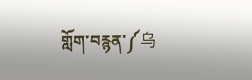གློག་བརྙན་༼乌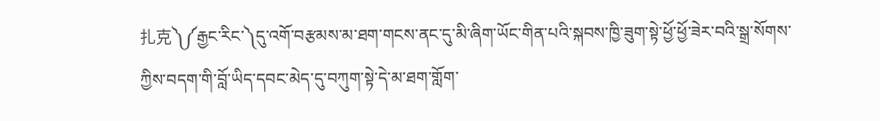扎克༽༼རྒྱང་རིང་༽དུ་འགོ་བརྩམས་མ་ཐག་གངས་ནང་དུ་མི་ཞིག་ཡོང་གིན་པའི་སྐབས་ཁྱི་ཟུག་སྟེ་ཕྱོ་ཕྱོ་ཟེར་བའི་སྒྲ་སོགས་ཀྱིས་བདག་གི་བློ་ཡིད་དབང་མེད་དུ་བཀུག་སྟེ་དེ་མ་ཐག་གློག་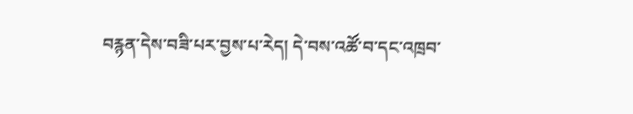བརྙན་དེས་བཟི་པར་བྱས་པ་རེད། དེ་བས་འཚོ་བ་དང་འཁྲབ་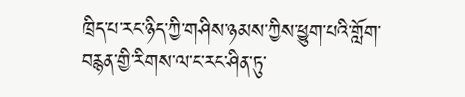ཁྲིད་པ་རང་ཉིད་ཀྱི་གཤིས་ཉམས་ཀྱིས་ཕྱུག་པའི་གློག་བརྙན་གྱི་རིགས་ལ་ང་རང་ཤིན་ཏུ་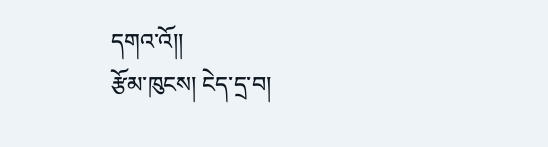དགའ་འོ།།
རྩོམ་ཁུངས། ངེད་དྲ་བ།